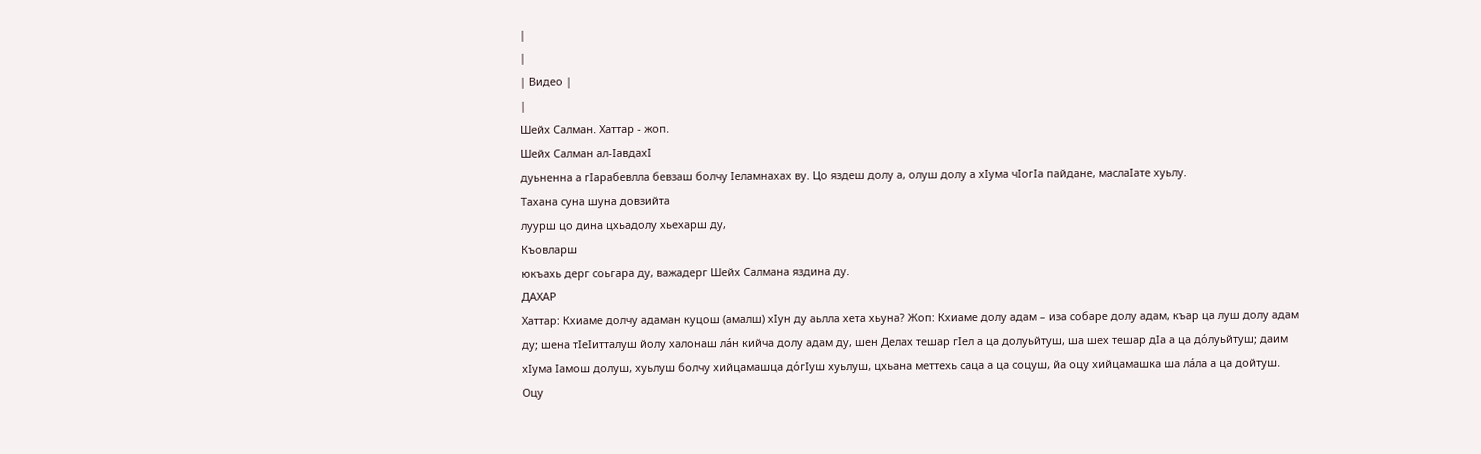|
|
| Видео |
|
Шейх Салман. Хаттар - жоп.
Шейх Салман ал-IавдахI
дуьненна а гIарабевлла бевзаш болчу Iеламнахах ву. Цо яздеш долу а, олуш долу а хIума чIогIа пайдане, маслаIате хуьлу.
Тахана суна шуна довзийта
луурш цо дина цхьадолу хьехарш ду,
Къовларш
юкъахь дерг соьгара ду, важадерг Шейх Салмана яздина ду.
ДАХАР
Хаттар: Кхиаме долчу адаман куцош (амалш) хIун ду аьлла хета хьуна? Жоп: Кхиаме долу адам – иза собаре долу адам, къар ца луш долу адам ду; шена тIеIитталуш йолу халонаш ла́н кийча долу адам ду, шен Делах тешар гIел а ца долуьйтуш, ша шех тешар дIа а ца до́луьйтуш; даим хIума Iамош долуш, хуьлуш болчу хийцамашца до́гIуш хуьлуш, цхьана меттехь саца а ца соцуш, йа оцу хийцамашка ша ла́ла а ца дойтуш. Оцу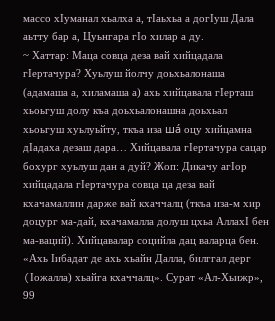массо хIуманал хьалха а, тIаьхьа а догIуш Дала аьтту бар а, Цуьнгара гIо хилар а ду.
~ Хаттар: Маца совца деза вай хийцадала гIертачура? Хуьлуш йолчу доьхьалонаша (адамаша а, хиламаша а) ахь хийцавала гIерташ хьоьгуш долу къа доьхьалонашна доьхьал хьоьгуш хуьлуьйту, ткъа иза ша́ оцу хийцамна дIадаха дезаш дара… Хийцавала гIертачура сацар бохург хуьлуш дан а дуй? Жоп: Дикачу агIор хийцадала гIертачура совца ца деза вай кхачамаллин дарже вай кхаччалц (ткъа иза-м хир доцург ма-дай, кхачамалла долуш цхьа АллахI бен ма-ваций). Хийцавалар социйла дац валарца бен. «Ахь Iибадат де ахь хьайн Далла, билггал дерг (Iожалла) хьайга кхаччалц». Сурат «Ал-Хьижр», 99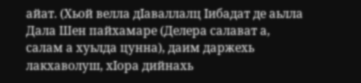айат. (Хьой велла дIаваллалц Iибадат де аьлла Дала Шен пайхамаре (Делера салават а, салам а хуьлда цунна), даим даржехь лакхаволуш, хIора дийнахь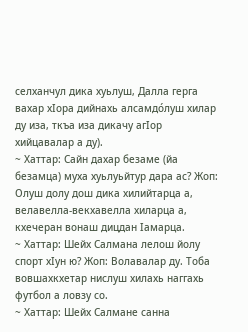селханчул дика хуьлуш, Далла герга вахар хIора дийнахь алсамдо́луш хилар ду иза, ткъа иза дикачу агIор хийцавалар а ду).
~ Хаттар: Сайн дахар безаме (йа безамца) муха хуьлуьйтур дара ас? Жоп: Олуш долу дош дика хилийтарца а, велавелла-векхавелла хиларца а, кхечеран вонаш дицдан Iамарца.
~ Хаттар: Шейх Салмана лелош йолу спорт хIун ю? Жоп: Волавалар ду. Тоба вовшахкхетар нислуш хилахь наггахь футбол а ловзу со.
~ Хаттар: Шейх Салмане санна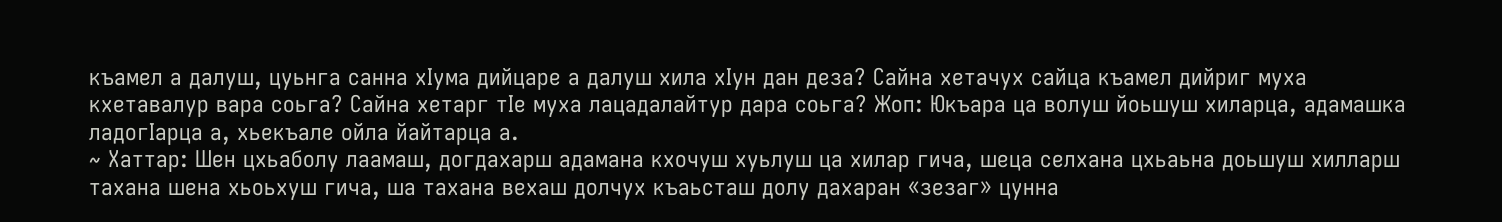къамел а далуш, цуьнга санна хIума дийцаре а далуш хила хIун дан деза? Сайна хетачух сайца къамел дийриг муха кхетавалур вара соьга? Сайна хетарг тIе муха лацадалайтур дара соьга? Жоп: Юкъара ца волуш йоьшуш хиларца, адамашка ладогIарца а, хьекъале ойла йайтарца а.
~ Хаттар: Шен цхьаболу лаамаш, догдахарш адамана кхочуш хуьлуш ца хилар гича, шеца селхана цхьаьна доьшуш хилларш тахана шена хьоьхуш гича, ша тахана вехаш долчух къаьсташ долу дахаран «зезаг» цунна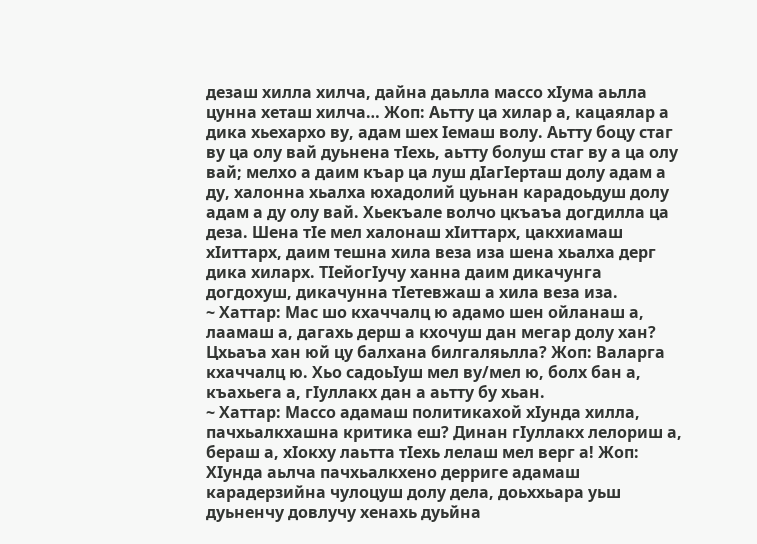дезаш хилла хилча, дайна даьлла массо хIума аьлла цунна хеташ хилча… Жоп: Аьтту ца хилар а, кацаялар а дика хьехархо ву, адам шех Iемаш волу. Аьтту боцу стаг ву ца олу вай дуьнена тIехь, аьтту болуш стаг ву а ца олу вай; мелхо а даим къар ца луш дIагIерташ долу адам а ду, халонна хьалха юхадолий цуьнан карадоьдуш долу адам а ду олу вай. Хьекъале волчо цкъаъа догдилла ца деза. Шена тIе мел халонаш хIиттарх, цакхиамаш хIиттарх, даим тешна хила веза иза шена хьалха дерг дика хиларх. ТIейогIучу ханна даим дикачунга догдохуш, дикачунна тIетевжаш а хила веза иза.
~ Хаттар: Мас шо кхаччалц ю адамо шен ойланаш а, лаамаш а, дагахь дерш а кхочуш дан мегар долу хан? Цхьаъа хан юй цу балхана билгаляьлла? Жоп: Валарга кхаччалц ю. Хьо садоьIуш мел ву/мел ю, болх бан а, къахьега а, гIуллакх дан а аьтту бу хьан.
~ Хаттар: Массо адамаш политикахой хIунда хилла, пачхьалкхашна критика еш? Динан гIуллакх лелориш а, бераш а, хIокху лаьтта тIехь лелаш мел верг а! Жоп: ХIунда аьлча пачхьалкхено дерриге адамаш карадерзийна чулоцуш долу дела, доьххьара уьш дуьненчу довлучу хенахь дуьйна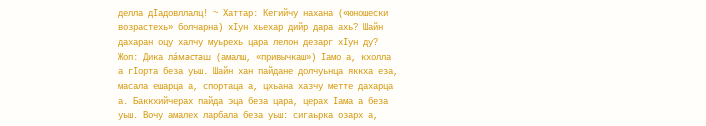делла дIадовллалц! ~ Хаттар: Кегийчу нахана («юношески возрастехь» болчарна) хIун хьехар дийр дара ахь? Шайн дахаран оцу халчу муьрехь цара лелон дезарг хIун ду? Жоп: Дика ла́масташ (амалш, «привычкаш») Iамо а, кхолла а гIорта беза уьш. Шайн хан пайдане долчуьнца яккха еза, масала ешарца а, спортаца а, цхьана хазчу метте дахарца а. Баккхийчерах пайда эца беза цара, церах Iама а беза уьш. Вочу амалех ларбала беза уьш: сигаьрка озарх а,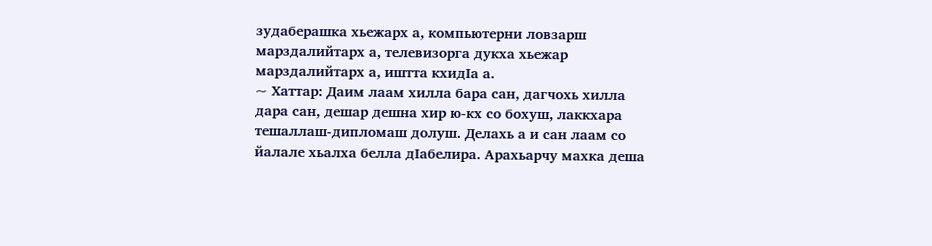зудаберашка хьежарх а, компьютерни ловзарш марздалийтарх а, телевизорга дукха хьежар марздалийтарх а, иштта кхидIа а.
~ Хаттар: Даим лаам хилла бара сан, дагчохь хилла дара сан, дешар дешна хир ю-кх со бохуш, лаккхара тешаллаш-дипломаш долуш. Делахь а и сан лаам со йалале хьалха белла дIабелира. Арахьарчу махка деша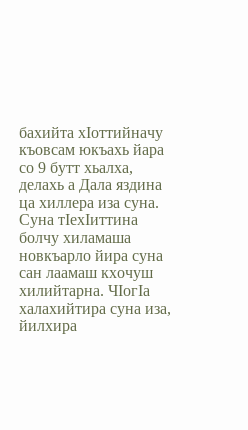бахийта хIоттийначу къовсам юкъахь йара со 9 бутт хьалха, делахь а Дала яздина ца хиллера иза суна. Суна тIехIиттина болчу хиламаша новкъарло йира суна сан лаамаш кхочуш хилийтарна. ЧIогIа халахийтира суна иза, йилхира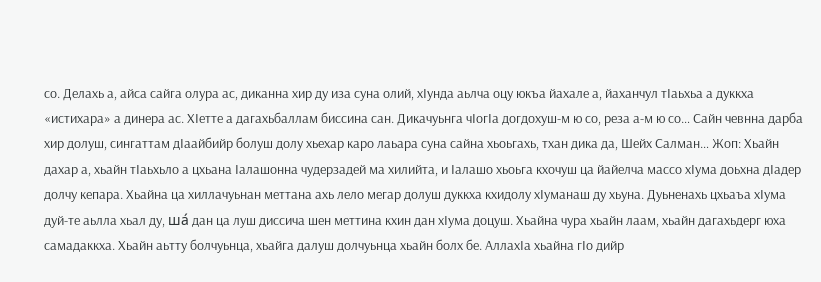со. Делахь а, айса сайга олура ас, диканна хир ду иза суна олий, хIунда аьлча оцу юкъа йахале а, йаханчул тIаьхьа а дуккха «истихара» а динера ас. ХIетте а дагахьбаллам биссина сан. Дикачуьнга чIогIа догдохуш-м ю со, реза а-м ю со… Сайн чевнна дарба хир долуш, сингаттам дIаайбийр болуш долу хьехар каро лаьара суна сайна хьоьгахь, тхан дика да, Шейх Салман… Жоп: Хьайн дахар а, хьайн тIаьхьло а цхьана Iалашонна чудерзадей ма хилийта, и Iалашо хьоьга кхочуш ца йайелча массо хIума доьхна дIадер долчу кепара. Хьайна ца хиллачуьнан меттана ахь лело мегар долуш дуккха кхидолу хIуманаш ду хьуна. Дуьненахь цхьаъа хIума дуй-те аьлла хьал ду, ша́ дан ца луш диссича шен меттина кхин дан хIума доцуш. Хьайна чура хьайн лаам, хьайн дагахьдерг юха самадаккха. Хьайн аьтту болчуьнца, хьайга далуш долчуьнца хьайн болх бе. АллахIа хьайна гIо дийр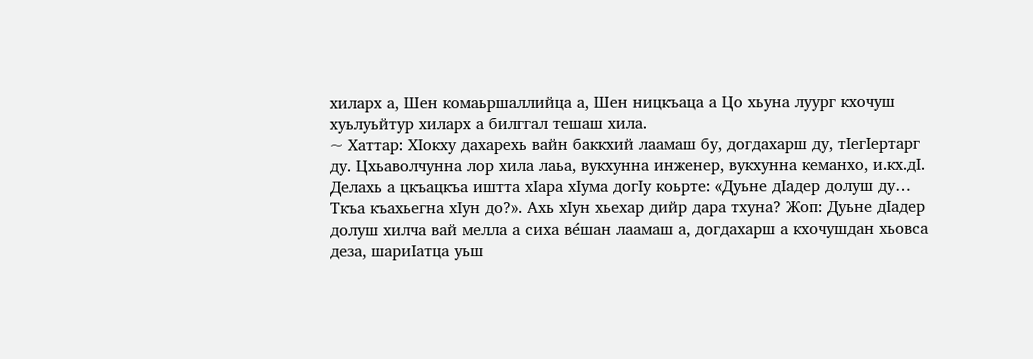хиларх а, Шен комаьршаллийца а, Шен ницкъаца а Цо хьуна луург кхочуш хуьлуьйтур хиларх а билггал тешаш хила.
~ Хаттар: ХIокху дахарехь вайн баккхий лаамаш бу, догдахарш ду, тIегIертарг ду. Цхьаволчунна лор хила лаьа, вукхунна инженер, вукхунна кеманхо, и.кх.дI. Делахь а цкъацкъа иштта хIара хIума догIу коьрте: «Дуьне дIадер долуш ду… Ткъа къахьегна хIун до?». Ахь хIун хьехар дийр дара тхуна? Жоп: Дуьне дIадер долуш хилча вай мелла а сиха ве́шан лаамаш а, догдахарш а кхочушдан хьовса деза, шариIатца уьш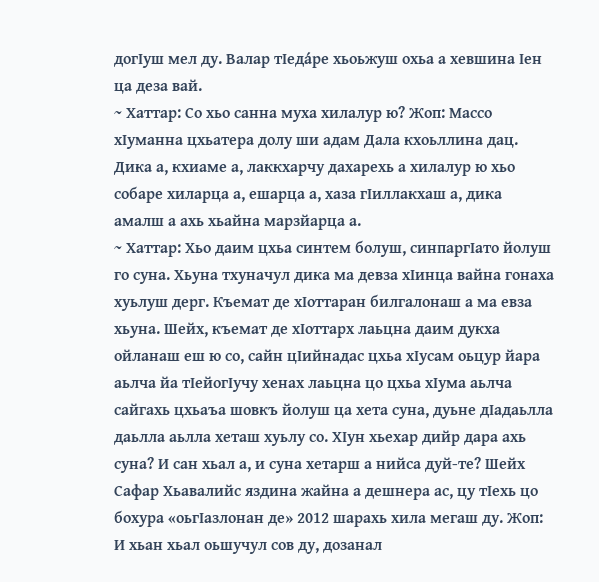догIуш мел ду. Валар тIеда́ре хьоьжуш охьа а хевшина Iен ца деза вай.
~ Хаттар: Со хьо санна муха хилалур ю? Жоп: Массо хIуманна цхьатера долу ши адам Дала кхоьллина дац. Дика а, кхиаме а, лаккхарчу дахарехь а хилалур ю хьо собаре хиларца а, ешарца а, хаза гIиллакхаш а, дика амалш а ахь хьайна марзйарца а.
~ Хаттар: Хьо даим цхьа синтем болуш, синпаргIато йолуш го суна. Хьуна тхуначул дика ма девза хIинца вайна гонаха хуьлуш дерг. Къемат де хIоттаран билгалонаш а ма евза хьуна. Шейх, къемат де хIоттарх лаьцна даим дукха ойланаш еш ю со, сайн цIийнадас цхьа хIусам оьцур йара аьлча йа тIейогIучу хенах лаьцна цо цхьа хIума аьлча сайгахь цхьаъа шовкъ йолуш ца хета суна, дуьне дIадаьлла даьлла аьлла хеташ хуьлу со. ХIун хьехар дийр дара ахь суна? И сан хьал а, и суна хетарш а нийса дуй-те? Шейх Сафар Хьавалийс яздина жайна а дешнера ас, цу тIехь цо бохура «оьгIазлонан де» 2012 шарахь хила мегаш ду. Жоп: И хьан хьал оьшучул сов ду, дозанал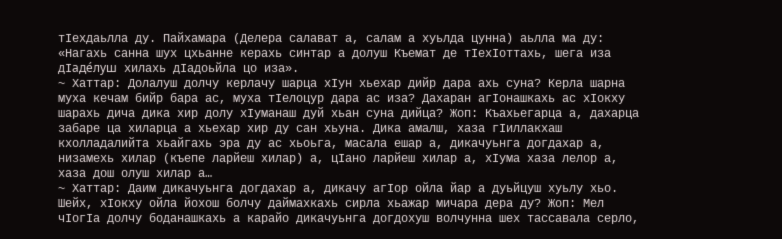тIехдаьлла ду. Пайхамара (Делера салават а, салам а хуьлда цунна) аьлла ма ду: «Нагахь санна шух цхьанне керахь синтар а долуш Къемат де тIехIоттахь, шега иза дIаде́луш хилахь дIадоьйла цо иза».
~ Хаттар: Долалуш долчу керлачу шарца хIун хьехар дийр дара ахь суна? Керла шарна муха кечам бийр бара ас, муха тIелоцур дара ас иза? Дахаран агIонашкахь ас хIокху шарахь дича дика хир долу хIуманаш дуй хьан суна дийца? Жоп: Къахьегарца а, дахарца забаре ца хиларца а хьехар хир ду сан хьуна. Дика амалш, хаза гIиллакхаш кхолладалийта хьайгахь эра ду ас хьоьга, масала ешар а, дикачуьнга догдахар а, низамехь хилар (къепе ларйеш хилар) а, цIано ларйеш хилар а, хIума хаза лелор а, хаза дош олуш хилар а…
~ Хаттар: Даим дикачуьнга догдахар а, дикачу агIор ойла йар а дуьйцуш хуьлу хьо. Шейх, хIокху ойла йохош болчу даймахкахь сирла хьажар мичара дера ду? Жоп: Мел чIогIа долчу боданашкахь а карайо дикачуьнга догдохуш волчунна шех тассавала серло,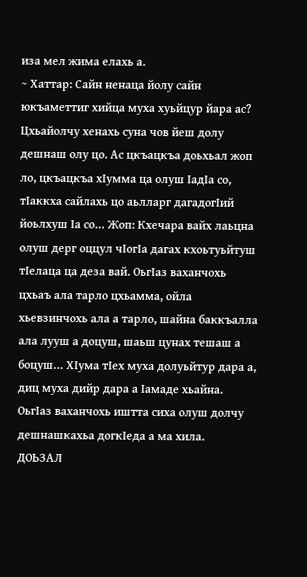иза мел жима елахь а.
~ Хаттар: Сайн ненаца йолу сайн юкъаметтиг хийца муха хуьйцур йара ас? Цхьайолчу хенахь суна чов йеш долу дешнаш олу цо. Ас цкъацкъа доьхьал жоп ло, цкъацкъа хIумма ца олуш IадIа со, тIаккха сайлахь цо аьлларг дагадогIий йоьлхуш Iа со… Жоп: Кхечара вайх лаьцна олуш дерг оццул чIогIа дагах кхоьтуьйтуш тIелаца ца деза вай. ОьгIаз ваханчохь цхьаъ ала тарло цхьамма, ойла хьевзинчохь ала а тарло, шайна баккъалла ала лууш а доцуш, шаьш цунах тешаш а боцуш… ХIума тIех муха долуьйтур дара а, диц муха дийр дара а Iамаде хьайна. ОьгIаз ваханчохь иштта сиха олуш долчу дешнашкахьа догкIеда а ма хила.
ДОЬЗАЛ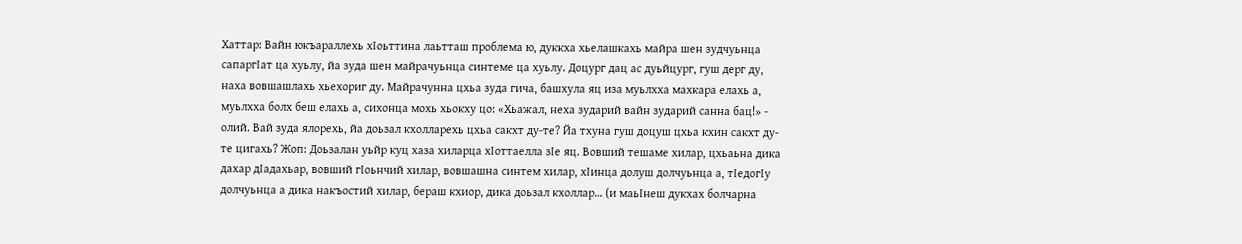Хаттар: Вайн юкъараллехь хIоьттина лаьтташ проблема ю, дуккха хьелашкахь майра шен зудчуьнца сапаргIат ца хуьлу, йа зуда шен майрачуьнца синтеме ца хуьлу. Доцург дац ас дуьйцург, гуш дерг ду, наха вовшашлахь хьехориг ду. Майрачунна цхьа зуда гича, башхула яц иза муьлхха махкара елахь а, муьлхха болх беш елахь а, сихонца мохь хьокху цо: «Хьажал, неха зударий вайн зударий санна бац!» - олий. Вай зуда ялорехь, йа доьзал кхолларехь цхьа сакхт ду-те? Йа тхуна гуш доцуш цхьа кхин сакхт ду-те цигахь? Жоп: Доьзалан уьйр куц хаза хиларца хIоттаелла зIе яц. Вовший тешаме хилар, цхьаьна дика дахар дIадахьар, вовший гIоьнчий хилар, вовшашна синтем хилар, хIинца долуш долчуьнца а, тIедогIу долчуьнца а дика накъостий хилар, бераш кхиор, дика доьзал кхоллар… (и маьIнеш дукхах болчарна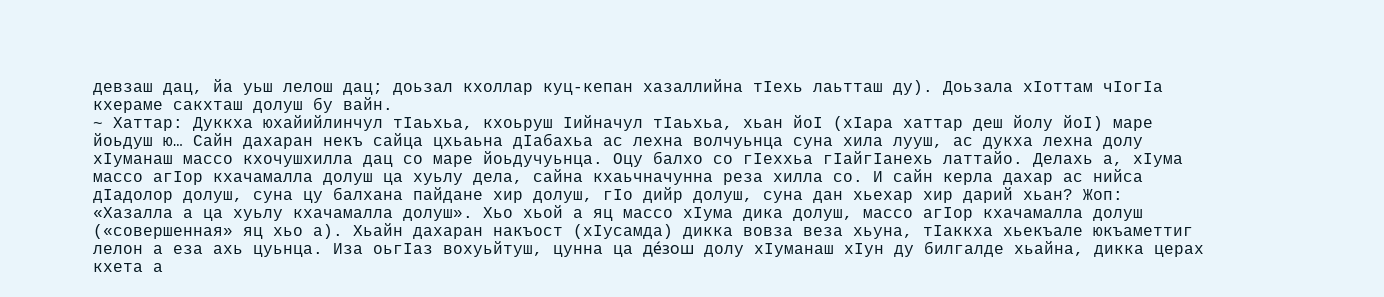девзаш дац, йа уьш лелош дац; доьзал кхоллар куц-кепан хазаллийна тIехь лаьтташ ду). Доьзала хIоттам чIогIа кхераме сакхташ долуш бу вайн.
~ Хаттар: Дуккха юхайийлинчул тIаьхьа, кхоьруш Iийначул тIаьхьа, хьан йоI (хIара хаттар деш йолу йоI) маре йоьдуш ю… Сайн дахаран некъ сайца цхьаьна дIабахьа ас лехна волчуьнца суна хила лууш, ас дукха лехна долу хIуманаш массо кхочушхилла дац со маре йоьдучуьнца. Оцу балхо со гIеххьа гIайгIанехь латтайо. Делахь а, хIума массо агIор кхачамалла долуш ца хуьлу дела, сайна кхаьчначунна реза хилла со. И сайн керла дахар ас нийса дIадолор долуш, суна цу балхана пайдане хир долуш, гIо дийр долуш, суна дан хьехар хир дарий хьан? Жоп: «Хазалла а ца хуьлу кхачамалла долуш». Хьо хьой а яц массо хIума дика долуш, массо агIор кхачамалла долуш («совершенная» яц хьо а). Хьайн дахаран накъост (хIусамда) дикка вовза веза хьуна, тIаккха хьекъале юкъаметтиг лелон а еза ахь цуьнца. Иза оьгIаз вохуьйтуш, цунна ца де́зош долу хIуманаш хIун ду билгалде хьайна, дикка церах кхета а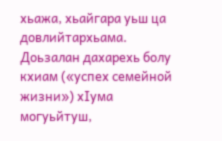хьажа, хьайгара уьш ца довлийтархьама. Доьзалан дахарехь болу кхиам («успех семейной жизни») хIума могуьйтуш,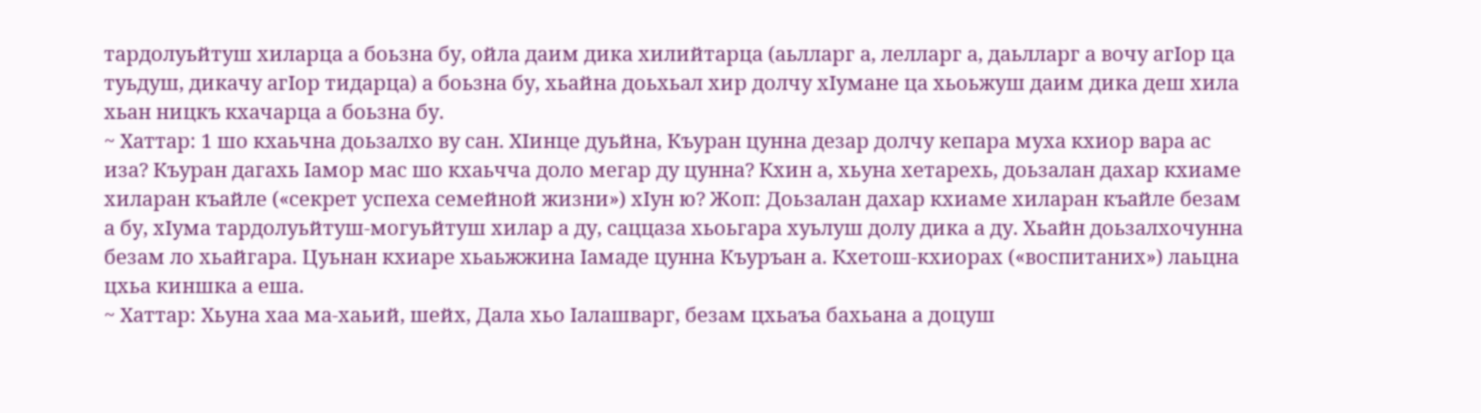тардолуьйтуш хиларца а боьзна бу, ойла даим дика хилийтарца (аьлларг а, лелларг а, даьлларг а вочу агIор ца туьдуш, дикачу агIор тидарца) а боьзна бу, хьайна доьхьал хир долчу хIумане ца хьоьжуш даим дика деш хила хьан ницкъ кхачарца а боьзна бу.
~ Хаттар: 1 шо кхаьчна доьзалхо ву сан. ХIинце дуьйна, Къуран цунна дезар долчу кепара муха кхиор вара ас иза? Къуран дагахь Iамор мас шо кхаьчча доло мегар ду цунна? Кхин а, хьуна хетарехь, доьзалан дахар кхиаме хиларан къайле («секрет успеха семейной жизни») хIун ю? Жоп: Доьзалан дахар кхиаме хиларан къайле безам а бу, хIума тардолуьйтуш-могуьйтуш хилар а ду, саццаза хьоьгара хуьлуш долу дика а ду. Хьайн доьзалхочунна безам ло хьайгара. Цуьнан кхиаре хьаьжжина Iамаде цунна Къуръан а. Кхетош-кхиорах («воспитаних») лаьцна цхьа киншка а еша.
~ Хаттар: Хьуна хаа ма-хаьий, шейх, Дала хьо Iалашварг, безам цхьаъа бахьана а доцуш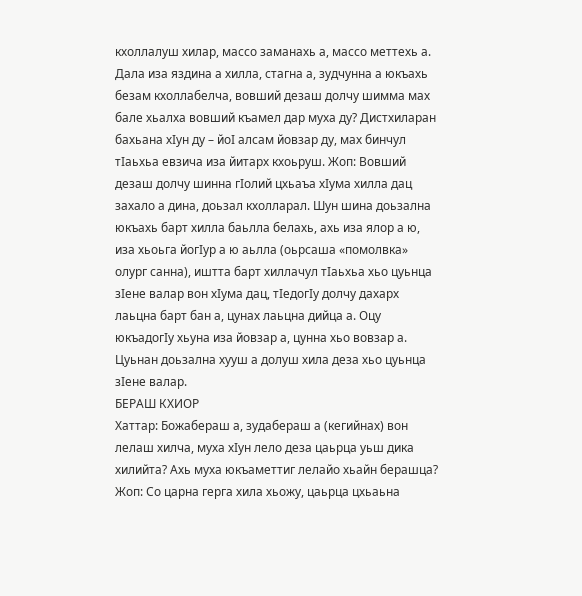кхоллалуш хилар, массо заманахь а, массо меттехь а. Дала иза яздина а хилла, стагна а, зудчунна а юкъахь безам кхоллабелча, вовший дезаш долчу шимма мах бале хьалха вовший къамел дар муха ду? Дистхиларан бахьана хIун ду – йоI алсам йовзар ду, мах бинчул тIаьхьа евзича иза йитарх кхоьруш. Жоп: Вовший дезаш долчу шинна гIолий цхьаъа хIума хилла дац захало а дина, доьзал кхолларал. Шун шина доьзална юкъахь барт хилла баьлла белахь, ахь иза ялор а ю, иза хьоьга йогIур а ю аьлла (оьрсаша «помолвка» олург санна), иштта барт хиллачул тIаьхьа хьо цуьнца зIене валар вон хIума дац, тIедогIу долчу дахарх лаьцна барт бан а, цунах лаьцна дийца а. Оцу юкъадогIу хьуна иза йовзар а, цунна хьо вовзар а. Цуьнан доьзална хууш а долуш хила деза хьо цуьнца зIене валар.
БЕРАШ КХИОР
Хаттар: Божабераш а, зудабераш а (кегийнах) вон лелаш хилча, муха хIун лело деза цаьрца уьш дика хилийта? Ахь муха юкъаметтиг лелайо хьайн берашца? Жоп: Со царна герга хила хьожу, цаьрца цхьаьна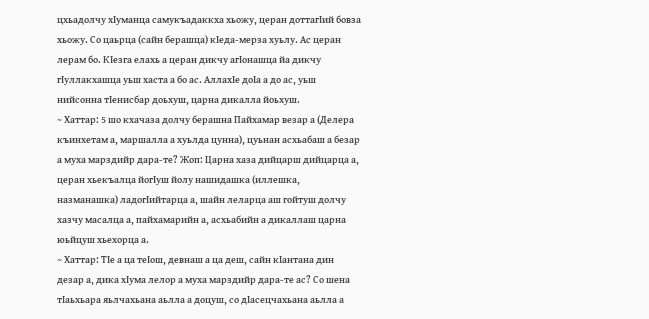цхьадолчу хIуманца самукъадаккха хьожу, церан доттагIий бовза хьожу. Со цаьрца (сайн берашца) кIеда-мерза хуьлу. Ас церан лерам бо. КIезга елахь а церан дикчу агIонашца йа дикчу гIуллакхашца уьш хаста а бо ас. АллахIе доIа а до ас, уьш нийсонна тIенисбар доьхуш, царна дикалла йоьхуш.
~ Хаттар: 5 шо кхачаза долчу берашна Пайхамар везар а (Делера къинхетам а, маршалла а хуьлда цунна), цуьнан асхьабаш а безар а муха марздийр дара-те? Жоп: Царна хаза дийцарш дийцарца а, церан хьекъалца йогIуш йолу нашидашка (иллешка, назманашка) ладогIийтарца а, шайн леларца аш гойтуш долчу хазчу масалца а, пайхамарийн а, асхьабийн а дикаллаш царна юьйцуш хьехорца а.
~ Хаттар: ТIе а ца теIош, девнаш а ца деш, сайн кIантана дин дезар а, дика хIума лелор а муха марздийр дара-те ас? Со шена тIаьхьара яьлчахьана аьлла а доцуш, со дIасецчахьана аьлла а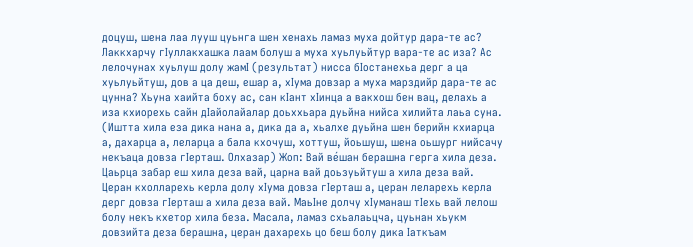доцуш, шена лаа лууш цуьнга шен хенахь ламаз муха дойтур дара-те ас? Лаккхарчу гIуллакхашка лаам болуш а муха хуьлуьйтур вара-те ас иза? Ас лелочунах хуьлуш долу жамI (результат) нисса бIостанехьа дерг а ца хуьлуьйтуш, дов а ца деш, ешар а, хIума довзар а муха марздийр дара-те ас цунна? Хьуна хаийта боху ас, сан кIант хIинца а вакхош бен вац, делахь а иза кхиорехь сайн дIайолайалар доьххьара дуьйна нийса хилийта лаьа суна. (Иштта хила еза дика нана а, дика да а, хьалхе дуьйна шен берийн кхиарца а, дахарца а, леларца а бала кхочуш, хоттуш, йоьшуш, шена оьшург нийсачу некъаца довза гIерташ. Олхазар) Жоп: Вай ве́шан берашна герга хила деза. Цаьрца забар еш хила деза вай, царна вай доьзуьйтуш а хила деза вай. Церан кхолларехь керла долу хIума довза гIерташ а, церан леларехь керла дерг довза гIерташ а хила деза вай. МаьIне долчу хIуманаш тIехь вай лелош болу некъ кхетор хила беза. Масала, ламаз схьалаьцча, цуьнан хьукм довзийта деза берашна, церан дахарехь цо беш болу дика Iаткъам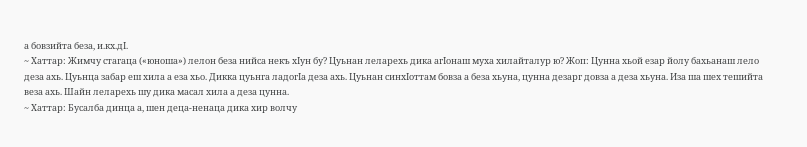а бовзийта беза, и.кх.дI.
~ Хаттар: Жимчу стагаца («юноша») лелон беза нийса некъ хIун бу? Цуьнан леларехь дика агIонаш муха хилайталур ю? Жоп: Цунна хьой езар йолу бахьанаш лело деза ахь. Цуьнца забар еш хила а еза хьо. Дикка цуьнга ладогIа деза ахь. Цуьнан синхIоттам бовза а беза хьуна, цунна дезарг довза а деза хьуна. Иза ша шех тешийта веза ахь. Шайн леларехь шу дика масал хила а деза цунна.
~ Хаттар: Бусалба динца а, шен деца-ненаца дика хир волчу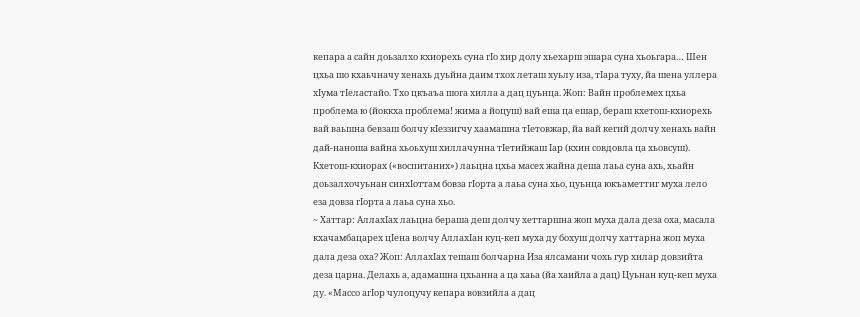кепара а сайн доьзалхо кхиорехь суна гIо хир долу хьехарш эшара суна хьоьгара… Шен цхьа шо кхаьчначу хенахь дуьйна даим тхох леташ хуьлу иза, тIара туху, йа шена уллера хIума тIеластайо. Тхо цкъаъа шога хилла а дац цуьнца. Жоп: Вайн проблемех цхьа проблема ю (йоккха проблема! жима а йоцуш) вай еша ца ешар, бераш кхетош-кхиорехь вай ваьшна бевзаш болчу кIеззигчу хаамашна тIетовжар, йа вай кегий долчу хенахь вайн дай-наноша вайна хьоьхуш хиллачунна тIетийжаш Iар (кхин совдовла ца хьовсуш). Кхетош-кхиорах («воспитаних») лаьцна цхьа масех жайна деша лаьа суна ахь, хьайн доьзалхочуьнан синхIоттам бовза гIорта а лаьа суна хьо, цуьнца юкъаметтиг муха лело еза довза гIорта а лаьа суна хьо.
~ Хаттар: АллахIах лаьцна бераша деш долчу хеттаршна жоп муха дала деза оха, масала кхачамбацарех цIена волчу АллахIан куц-кеп муха ду бохуш долчу хаттарна жоп муха дала деза оха? Жоп: АллахIах тешаш болчарна Иза ялсамани чохь гур хилар довзийта деза царна. Делахь а, адамашна цхьанна а ца хаьа (йа хаийла а дац) Цуьнан куц-кеп муха ду. «Массо агIор чулоцучу кепара вовзийла а дац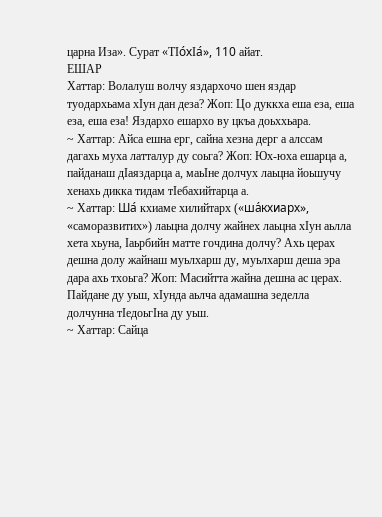царна Иза». Сурат «ТIо́хIа́», 110 айат.
ЕШАР
Хаттар: Волалуш волчу яздархочо шен яздар туодархьама хIун дан деза? Жоп: Цо дуккха еша еза, еша еза, еша еза! Яздархо ешархо ву цкъа доьххьара.
~ Хаттар: Айса ешна ерг, сайна хезна дерг а алссам дагахь муха латталур ду соьга? Жоп: Юх-юха ешарца а, пайданаш дIаяздарца а, маьIне долчух лаьцна йоьшучу хенахь дикка тидам тIебахийтарца а.
~ Хаттар: Ша́ кхиаме хилийтарх («ша́кхиарх», «саморазвитих») лаьцна долчу жайнех лаьцна хIун аьлла хета хьуна, Iаьрбийн матте гочдина долчу? Ахь церах дешна долу жайнаш муьлхарш ду, муьлхарш деша эра дара ахь тхоьга? Жоп: Масийтта жайна дешна ас церах. Пайдане ду уьш, хIунда аьлча адамашна зеделла долчунна тIедоьгIна ду уьш.
~ Хаттар: Сайца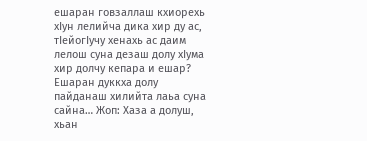ешаран говзаллаш кхиорехь хIун лелийча дика хир ду ас, тIейогIучу хенахь ас даим лелош суна дезаш долу хIума хир долчу кепара и ешар? Ешаран дуккха долу пайданаш хилийта лаьа суна сайна… Жоп: Хаза а долуш, хьан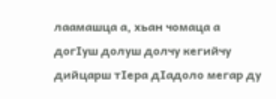лаамашца а, хьан чомаца а догIуш долуш долчу кегийчу дийцарш тIера дIадоло мегар ду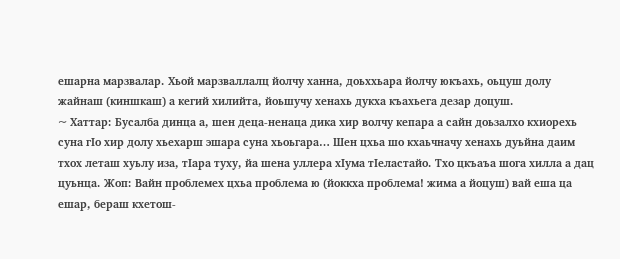ешарна марзвалар. Хьой марзваллалц йолчу ханна, доьххьара йолчу юкъахь, оьцуш долу жайнаш (киншкаш) а кегий хилийта, йоьшучу хенахь дукха къахьега дезар доцуш.
~ Хаттар: Бусалба динца а, шен деца-ненаца дика хир волчу кепара а сайн доьзалхо кхиорехь суна гIо хир долу хьехарш эшара суна хьоьгара… Шен цхьа шо кхаьчначу хенахь дуьйна даим тхох леташ хуьлу иза, тIара туху, йа шена уллера хIума тIеластайо. Тхо цкъаъа шога хилла а дац цуьнца. Жоп: Вайн проблемех цхьа проблема ю (йоккха проблема! жима а йоцуш) вай еша ца ешар, бераш кхетош-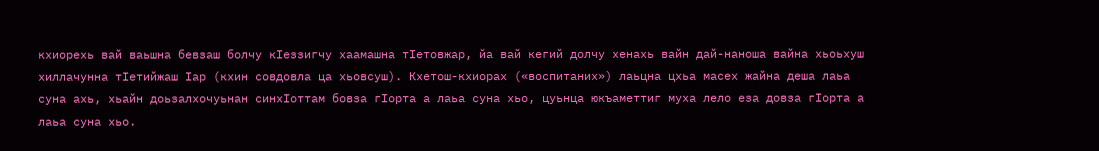кхиорехь вай ваьшна бевзаш болчу кIеззигчу хаамашна тIетовжар, йа вай кегий долчу хенахь вайн дай-наноша вайна хьоьхуш хиллачунна тIетийжаш Iар (кхин совдовла ца хьовсуш). Кхетош-кхиорах («воспитаних») лаьцна цхьа масех жайна деша лаьа суна ахь, хьайн доьзалхочуьнан синхIоттам бовза гIорта а лаьа суна хьо, цуьнца юкъаметтиг муха лело еза довза гIорта а лаьа суна хьо.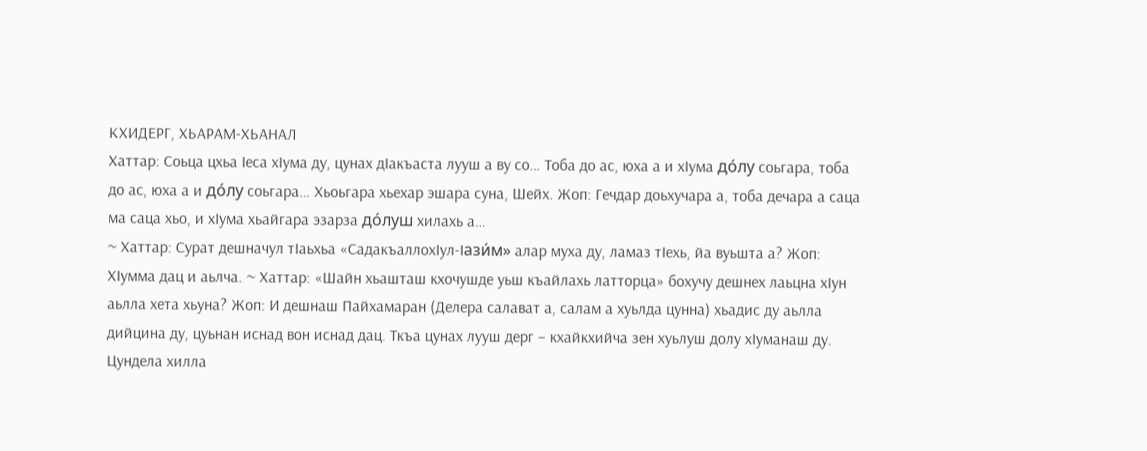КХИДЕРГ, ХЬАРАМ-ХЬАНАЛ
Хаттар: Соьца цхьа Iеса хIума ду, цунах дIакъаста лууш а ву со… Тоба до ас, юха а и хIума до́лу соьгара, тоба до ас, юха а и до́лу соьгара… Хьоьгара хьехар эшара суна, Шейх. Жоп: Гечдар доьхучара а, тоба дечара а саца ма саца хьо, и хIума хьайгара эзарза до́луш хилахь а…
~ Хаттар: Сурат дешначул тIаьхьа «СадакъаллохIул-Iази́м» алар муха ду, ламаз тIехь, йа вуьшта а? Жоп: ХIумма дац и аьлча. ~ Хаттар: «Шайн хьашташ кхочушде уьш къайлахь латторца» бохучу дешнех лаьцна хIун аьлла хета хьуна? Жоп: И дешнаш Пайхамаран (Делера салават а, салам а хуьлда цунна) хьадис ду аьлла дийцина ду, цуьнан иснад вон иснад дац. Ткъа цунах лууш дерг – кхайкхийча зен хуьлуш долу хIуманаш ду. Цундела хилла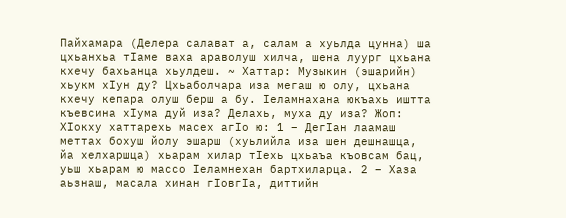Пайхамара (Делера салават а, салам а хуьлда цунна) ша цхьанхьа тIаме ваха араволуш хилча, шена луург цхьана кхечу бахьанца хьулдеш. ~ Хаттар: Музыкин (эшарийн) хьукм хIун ду? Цхьаболчара иза мегаш ю олу, цхьана кхечу кепара олуш берш а бу. Iеламнахана юкъахь иштта къевсина хIума дуй иза? Делахь, муха ду иза? Жоп: ХIокху хаттарехь масех агIо ю: 1 – ДегIан лаамаш меттах бохуш йолу эшарш (хуьлийла иза шен дешнашца, йа хелхаршца) хьарам хилар тIехь цхьаъа къовсам бац, уьш хьарам ю массо Iеламнехан бартхиларца. 2 – Хаза аьзнаш, масала хинан гIовгIа, диттийн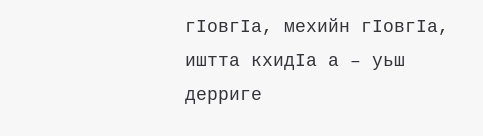гIовгIа, мехийн гIовгIа, иштта кхидIа а – уьш дерриге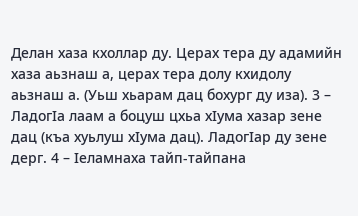Делан хаза кхоллар ду. Церах тера ду адамийн хаза аьзнаш а, церах тера долу кхидолу аьзнаш а. (Уьш хьарам дац бохург ду иза). 3 – ЛадогIа лаам а боцуш цхьа хIума хазар зене дац (къа хуьлуш хIума дац). ЛадогIар ду зене дерг. 4 – Iеламнаха тайп-тайпана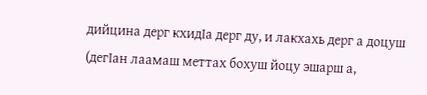дийцина дерг кхидIа дерг ду, и лакхахь дерг а доцуш (дегIан лаамаш меттах бохуш йоцу эшарш а,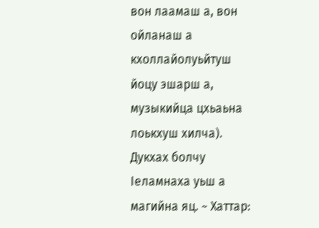вон лаамаш а, вон ойланаш а кхоллайолуьйтуш йоцу эшарш а, музыкийца цхьаьна лоькхуш хилча). Дукхах болчу Iеламнаха уьш а магийна яц. ~ Хаттар: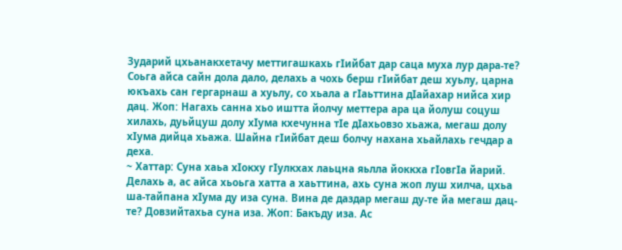Зударий цхьанакхетачу меттигашкахь гIийбат дар саца муха лур дара-те? Соьга айса сайн дола дало, делахь а чохь берш гIийбат деш хуьлу, царна юкъахь сан гергарнаш а хуьлу, со хьала а гIаьттина дIайахар нийса хир дац. Жоп: Нагахь санна хьо иштта йолчу меттера ара ца йолуш соцуш хилахь, дуьйцуш долу хIума кхечунна тIе дIахьовзо хьажа, мегаш долу хIума дийца хьажа. Шайна гIийбат деш болчу нахана хьайлахь гечдар а деха.
~ Хаттар: Суна хаьа хIокху гIулкхах лаьцна яьлла йоккха гIовгIа йарий. Делахь а, ас айса хьоьга хатта а хаьттина, ахь суна жоп луш хилча, цхьа ша-тайпана хIума ду иза суна. Вина де даздар мегаш ду-те йа мегаш дац-те? Довзийтахьа суна иза. Жоп: Бакъду иза. Ас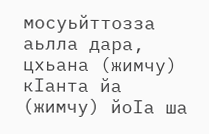мосуьйттозза аьлла дара, цхьана (жимчу) кIанта йа (жимчу) йоIа ша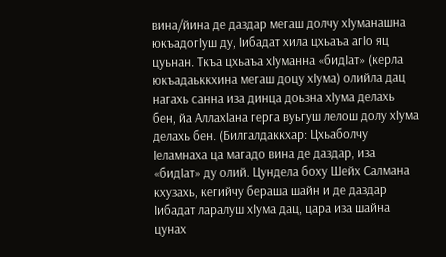вина/йина де даздар мегаш долчу хIуманашна юкъадогIуш ду, Iибадат хила цхьаъа агIо яц цуьнан. Ткъа цхьаъа хIуманна «бидIат» (керла юкъадаьккхина мегаш доцу хIума) олийла дац нагахь санна иза динца доьзна хIума делахь бен, йа АллахIана герга вуьгуш лелош долу хIума делахь бен. (Билгалдаккхар: Цхьаболчу Iеламнаха ца магадо вина де даздар, иза «бидIат» ду олий. Цундела боху Шейх Салмана кхузахь, кегийчу бераша шайн и де даздар Iибадат ларалуш хIума дац, цара иза шайна цунах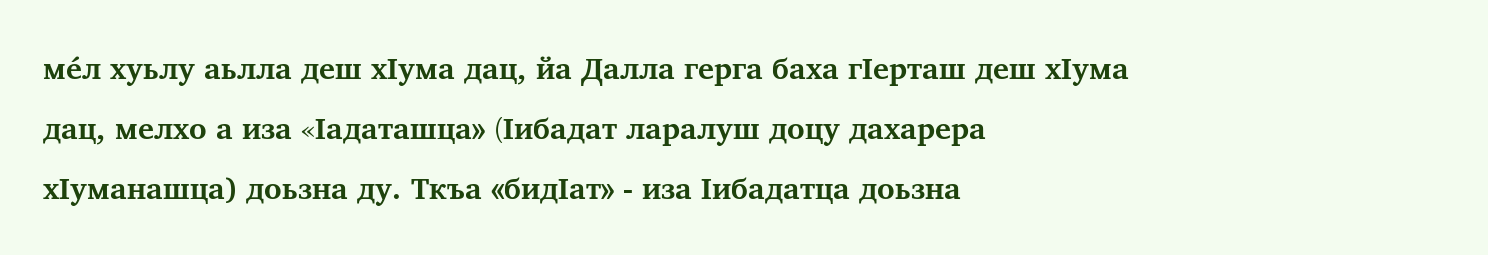ме́л хуьлу аьлла деш хIума дац, йа Далла герга баха гIерташ деш хIума дац, мелхо а иза «Iадаташца» (Iибадат ларалуш доцу дахарера хIуманашца) доьзна ду. Ткъа «бидIат» - иза Iибадатца доьзна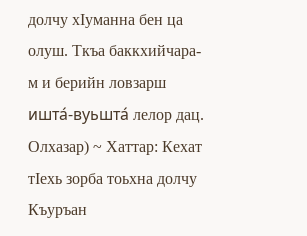долчу хIуманна бен ца олуш. Ткъа баккхийчара-м и берийн ловзарш ишта́-вуьшта́ лелор дац. Олхазар) ~ Хаттар: Кехат тIехь зорба тоьхна долчу Къуръан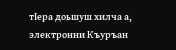тIера доьшуш хилча а, электронни Къуръан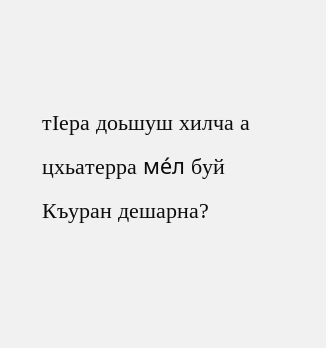тIера доьшуш хилча а цхьатерра ме́л буй Къуран дешарна?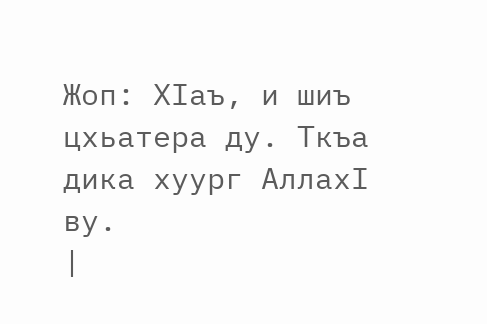Жоп: ХIаъ, и шиъ цхьатера ду. Ткъа дика хуург АллахI ву.
|